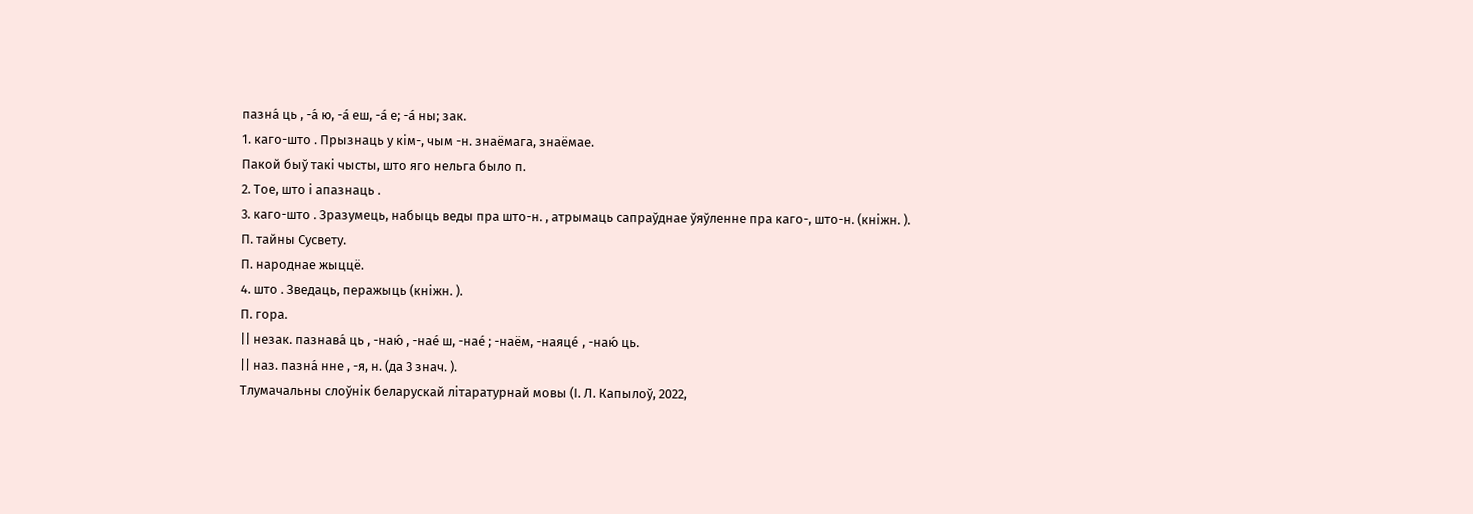пазна́ ць , -а́ ю, -а́ еш, -а́ е; -а́ ны; зак.
1. каго-што . Прызнаць у кім-, чым -н. знаёмага, знаёмае.
Пакой быў такі чысты, што яго нельга было п.
2. Тое, што і апазнаць .
3. каго-што . Зразумець, набыць веды пра што-н. , атрымаць сапраўднае ўяўленне пра каго-, што-н. (кніжн. ).
П. тайны Сусвету.
П. народнае жыццё.
4. што . Зведаць, перажыць (кніжн. ).
П. гора.
|| незак. пазнава́ ць , -наю́ , -нае́ ш, -нае́ ; -наём, -наяце́ , -наю́ ць.
|| наз. пазна́ нне , -я, н. (да 3 знач. ).
Тлумачальны слоўнік беларускай літаратурнай мовы (І. Л. Капылоў, 2022,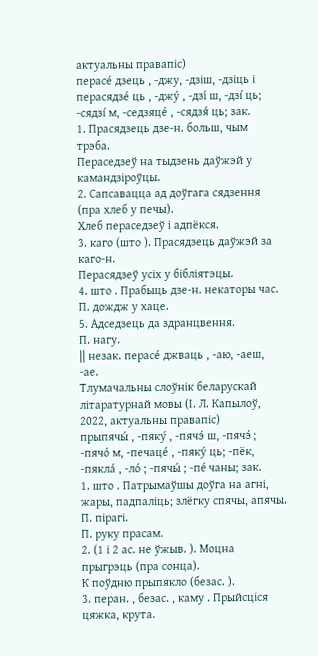актуальны правапіс)
перасе́ дзець , -джу, -дзіш, -дзіць і перасядзе́ ць , -джу́ , -дзі́ ш, -дзі́ ць; -сядзі́ м, -седзяце́ , -сядзя́ ць; зак.
1. Прасядзець дзе-н. больш, чым трэба.
Пераседзеў на тыдзень даўжэй у камандзіроўцы.
2. Сапсавацца ад доўгага сядзення (пра хлеб у печы).
Хлеб пераседзеў і адпёкся.
3. каго (што ). Прасядзець даўжэй за каго-н.
Перасядзеў усіх у бібліятэцы.
4. што . Прабыць дзе-н. некаторы час.
П. дождж у хаце.
5. Адседзець да здранцвення.
П. нагу.
|| незак. перасе́ джваць , -аю, -аеш, -ае.
Тлумачальны слоўнік беларускай літаратурнай мовы (І. Л. Капылоў, 2022, актуальны правапіс)
прыпячы́ , -пяку́ , -пячэ́ ш, -пячэ́ ; -пячо́ м, -печаце́ , -пяку́ ць; -пёк, -пякла́ , -ло́ ; -пячы́ ; -пе́ чаны; зак.
1. што . Патрымаўшы доўга на агні, жары, падпаліць; злёгку спячы, апячы.
П. пірагі.
П. руку прасам.
2. (1 і 2 ас. не ўжыв. ). Моцна прыгрэць (пра сонца).
К поўдню прыпякло (безас. ).
3. перан. , безас. , каму . Прыйсціся цяжка, крута.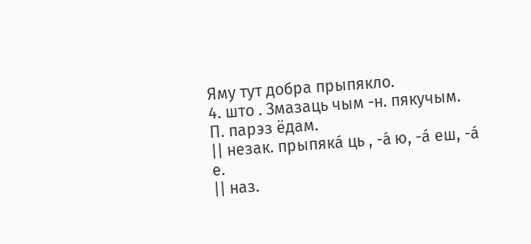Яму тут добра прыпякло.
4. што . Змазаць чым -н. пякучым.
П. парэз ёдам.
|| незак. прыпяка́ ць , -а́ ю, -а́ еш, -а́ е.
|| наз.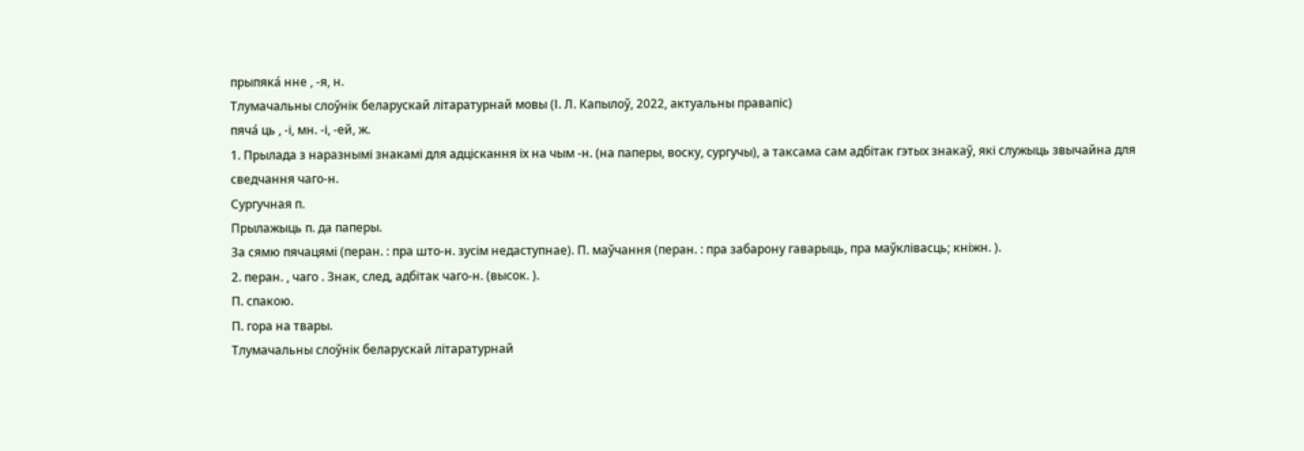прыпяка́ нне , -я, н.
Тлумачальны слоўнік беларускай літаратурнай мовы (І. Л. Капылоў, 2022, актуальны правапіс)
пяча́ ць , -і, мн. -і, -ей, ж.
1. Прылада з наразнымі знакамі для адціскання іх на чым -н. (на паперы, воску, сургучы), а таксама сам адбітак гэтых знакаў, які служыць звычайна для сведчання чаго-н.
Сургучная п.
Прылажыць п. да паперы.
За сямю пячацямі (перан. : пра што-н. зусім недаступнае). П. маўчання (перан. : пра забарону гаварыць, пра маўклівасць; кніжн. ).
2. перан. , чаго . Знак, след, адбітак чаго-н. (высок. ).
П. спакою.
П. гора на твары.
Тлумачальны слоўнік беларускай літаратурнай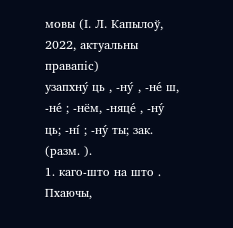мовы (І. Л. Капылоў, 2022, актуальны правапіс)
узапхну́ ць , -ну́ , -не́ ш, -не́ ; -нём, -няце́ , -ну́ ць; -ні́ ; -ну́ ты; зак. (разм. ).
1. каго-што на што . Пхаючы,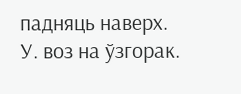падняць наверх.
У. воз на ўзгорак.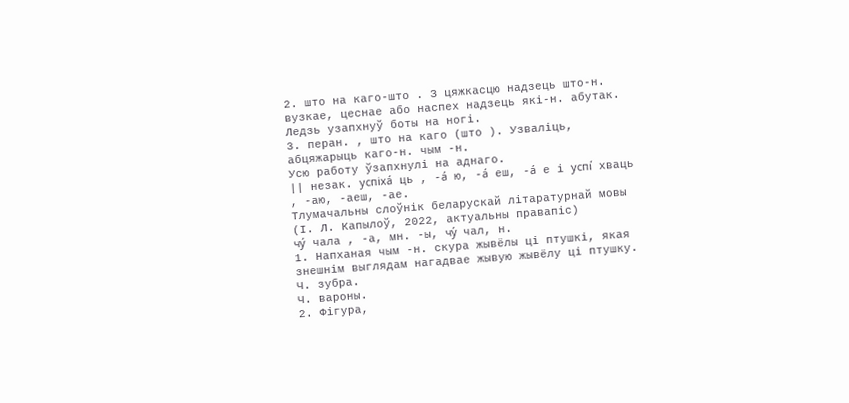2. што на каго-што . З цяжкасцю надзець што-н. вузкае, цеснае або наспех надзець які-н. абутак.
Ледзь узапхнуў боты на ногі.
3. перан. , што на каго (што ). Узваліць, абцяжарыць каго-н. чым -н.
Усю работу ўзапхнулі на аднаго.
|| незак. успіха́ ць , -а́ ю, -а́ еш, -а́ е і успі́ хваць , -аю, -аеш, -ае.
Тлумачальны слоўнік беларускай літаратурнай мовы (І. Л. Капылоў, 2022, актуальны правапіс)
чу́ чала , -а, мн. -ы, чу́ чал, н.
1. Напханая чым -н. скура жывёлы ці птушкі, якая знешнім выглядам нагадвае жывую жывёлу ці птушку.
Ч. зубра.
Ч. вароны.
2. Фігура,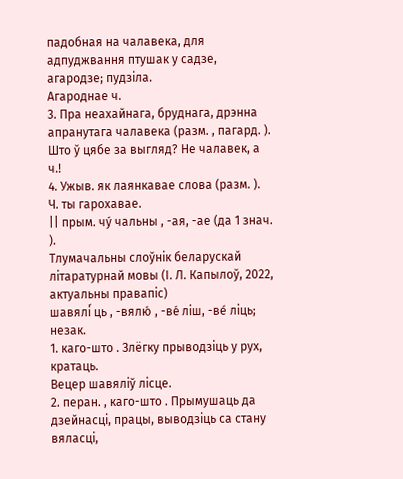падобная на чалавека, для адпуджвання птушак у садзе, агародзе; пудзіла.
Агароднае ч.
3. Пра неахайнага, бруднага, дрэнна апранутага чалавека (разм. , пагард. ).
Што ў цябе за выгляд? Не чалавек, а ч.!
4. Ужыв. як лаянкавае слова (разм. ).
Ч. ты гарохавае.
|| прым. чу́ чальны , -ая, -ае (да 1 знач. ).
Тлумачальны слоўнік беларускай літаратурнай мовы (І. Л. Капылоў, 2022, актуальны правапіс)
шавялі́ ць , -вялю́ , -ве́ ліш, -ве́ ліць; незак.
1. каго-што . Злёгку прыводзіць у рух, кратаць.
Вецер шавяліў лісце.
2. перан. , каго-што . Прымушаць да дзейнасці, працы, выводзіць са стану вяласці,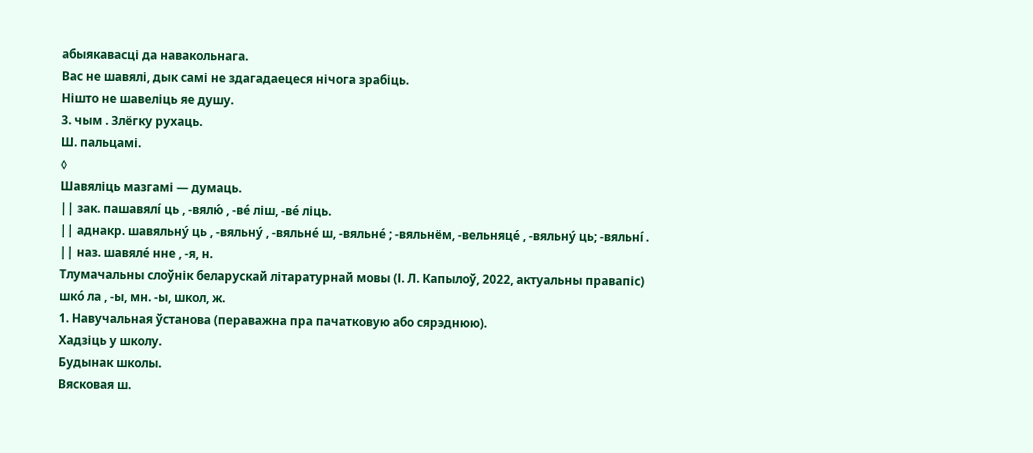абыякавасці да навакольнага.
Вас не шавялі, дык самі не здагадаецеся нічога зрабіць.
Нішто не шавеліць яе душу.
3. чым . Злёгку рухаць.
Ш. пальцамі.
◊
Шавяліць мазгамі — думаць.
|| зак. пашавялі́ ць , -вялю́ , -ве́ ліш, -ве́ ліць.
|| аднакр. шавяльну́ ць , -вяльну́ , -вяльне́ ш, -вяльне́ ; -вяльнём, -вельняце́ , -вяльну́ ць; -вяльні́ .
|| наз. шавяле́ нне , -я, н.
Тлумачальны слоўнік беларускай літаратурнай мовы (І. Л. Капылоў, 2022, актуальны правапіс)
шко́ ла , -ы, мн. -ы, школ, ж.
1. Навучальная ўстанова (пераважна пра пачатковую або сярэднюю).
Хадзіць у школу.
Будынак школы.
Вясковая ш.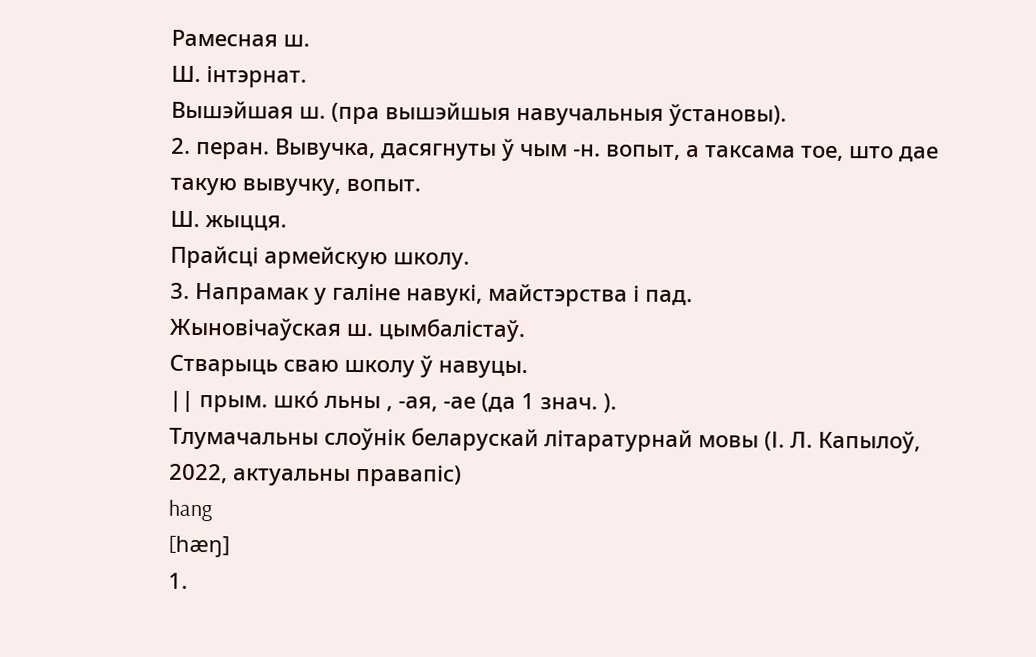Рамесная ш.
Ш. інтэрнат.
Вышэйшая ш. (пра вышэйшыя навучальныя ўстановы).
2. перан. Вывучка, дасягнуты ў чым -н. вопыт, а таксама тое, што дае такую вывучку, вопыт.
Ш. жыцця.
Прайсці армейскую школу.
3. Напрамак у галіне навукі, майстэрства і пад.
Жыновічаўская ш. цымбалістаў.
Стварыць сваю школу ў навуцы.
|| прым. шко́ льны , -ая, -ае (да 1 знач. ).
Тлумачальны слоўнік беларускай літаратурнай мовы (І. Л. Капылоў, 2022, актуальны правапіс)
hang
[hæŋ]
1.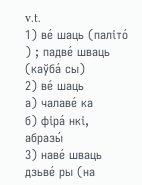v.t.
1) ве́ шаць (паліто́ ) ; падве́ шваць (каўба́ сы)
2) ве́ шаць
а) чалаве́ ка
б) фіра́ нкі, абразы́
3) наве́ шваць дзьве́ ры (на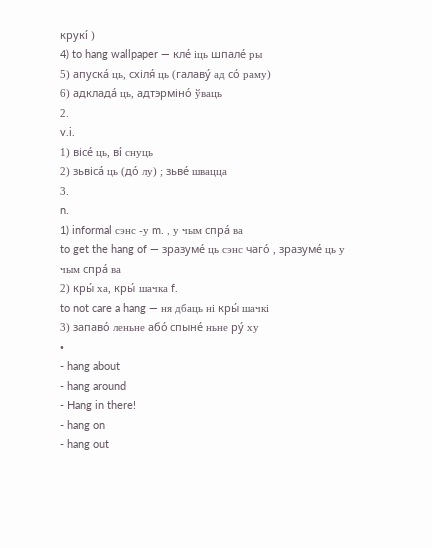крукі́ )
4) to hang wallpaper — кле́ іць шпале́ ры
5) апуска́ ць, схіля́ ць (галаву́ ад со́ раму)
6) адклада́ ць, адтэрміно́ ўваць
2.
v.i.
1) вісе́ ць, ві́ снуць
2) зьвіса́ ць (до́ лу) ; зьве́ швацца
3.
n.
1) informal сэнс -у m. , у чым спра́ ва
to get the hang of — зразуме́ ць сэнс чаго́ , зразуме́ ць у чым спра́ ва
2) кры́ ха, кры́ шачка f.
to not care a hang — ня дбаць ні кры́ шачкі
3) запаво́ леньне або́ спыне́ ньне ру́ ху
•
- hang about
- hang around
- Hang in there!
- hang on
- hang out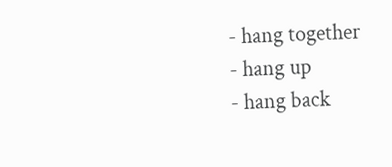- hang together
- hang up
- hang back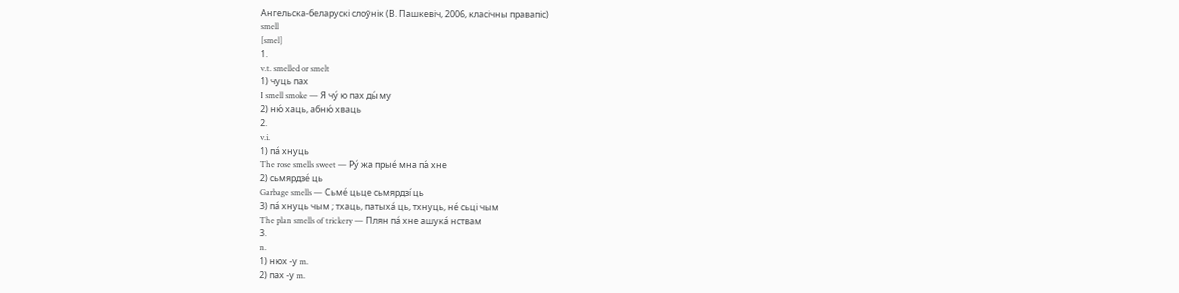Ангельска-беларускі слоўнік (В. Пашкевіч, 2006, класічны правапіс)
smell
[smel]
1.
v.t. smelled or smelt
1) чуць пах
I smell smoke — Я чу́ ю пах ды́ му
2) ню́ хаць, абню́ хваць
2.
v.i.
1) па́ хнуць
The rose smells sweet — Ру́ жа прые́ мна па́ хне
2) сьмярдзе́ ць
Garbage smells — Сьме́ цьце сьмярдзі́ ць
3) па́ хнуць чым ; тхаць, патыха́ ць, тхнуць, не́ сьці чым
The plan smells of trickery — Плян па́ хне ашука́ нствам
3.
n.
1) нюх -у m.
2) пах -у m.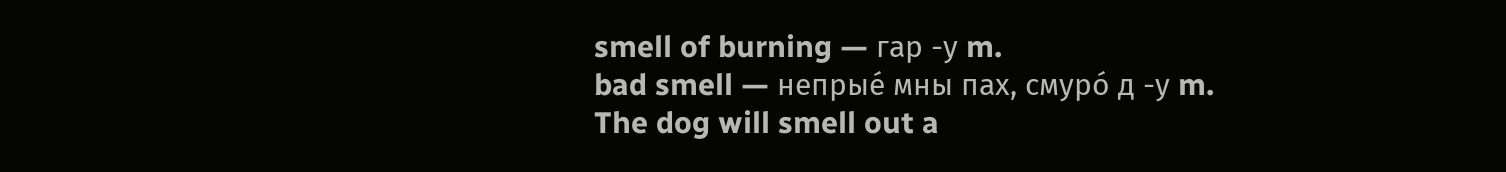smell of burning — гар -у m.
bad smell — непрые́ мны пах, смуро́ д -у m.
The dog will smell out a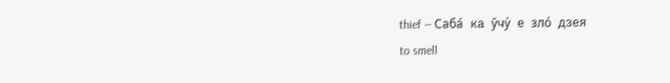thief — Саба́ ка ўчу́ е зло́ дзея
to smell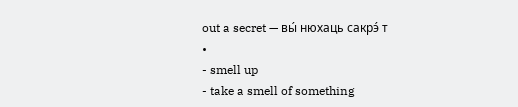out a secret — вы́ нюхаць сакрэ́ т
•
- smell up
- take a smell of something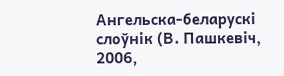Ангельска-беларускі слоўнік (В. Пашкевіч, 2006,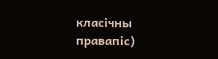класічны правапіс)